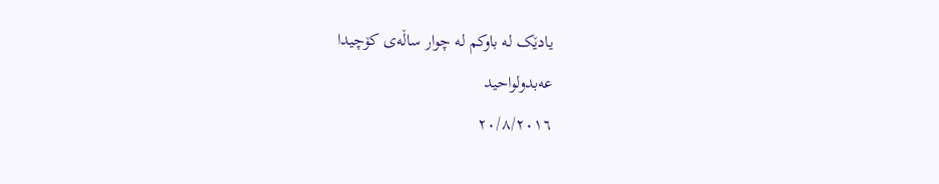یادێک لە باوکم لە چوار ساڵەی کۆچیدا
عەبدولواحید
٢٠/٨/٢٠١٦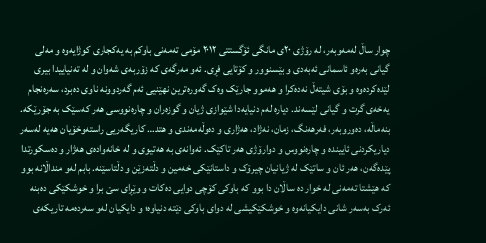چوار ساڵ لەمەوبەر، لە رۆژی ٢٠ی مانگی ئۆگستتی ٢٠١٢ مۆمی تەمەنی باوکم بە یەکجاری کوژایەوە و مەلی گیانی بەرەو ئاسمانی ئەبەدی و بێسنوور و کۆتایی فڕی. ئەو مەرگەی کە زۆربەی شەوان و لە تەنیاییدا بیری لێدەکردەوە و بۆی شیتەڵ نەدەکرا و هەموو جارێک وەک گەورەترین نهێنیی ئەم گەردوونە ناوی دەبرد، سەرەنجام یەخەی گرت و گیانی لێسەند. دیارە لەم دنیایەدا شێوازی ژیان و گوزەران و چارەنووسی هەر کەسێک بە جۆرێکە. بنەماڵە، دەوروبەر، فەرهەنگ، زمان، نەژاد، هەژاری و دەوڵەمەندی و هتد… کاریگەریی راستەوخۆیان هەیە لەسەر دیاریکردنی ئاییندە و چارەنووس و دوارۆژی هەر تاکێک. ئەوانەی بە هەتیوی و لە خانەوادەی هەژار و دەسکورتدا پێدەگەن، هەر ئان و ساتێک لە ژیانیان چیرۆک و داستانێکی خەمین و دڵتەزێن و دڵتاسێنە. بابم لەو منداڵانە بوو کە هێشتا تەمەنی لە خوار دە ساڵان دا بوو کە باوکی کۆچی دوایی دەکات و وێڕای سێ برا و خوشکێکی دەبنە ئەرک بەسەر شانی دایکیانەوە و خوشکێکیشی لە دوای باوکی دێتە دنیاوە؛ و دایکیان لەو سەردەمە تاریکەی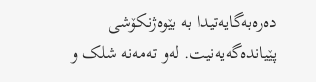دەرەبەگایەتیدا بە بێوەژنکۆشی پێیاندەگەیەنیت. لەو تەمەنە شلک و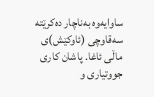ساوایەوە بەناچار دەکرێتە سەقاوچی (ئاوکێش)ی ماڵی ئاغا. پاشان کاری جووتیاری و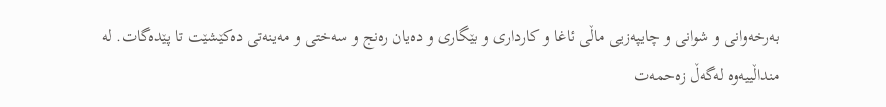بەرخەوانی و شوانی و چایپەزیی ماڵی ئاغا و کارداری و بێگاری و دەیان رەنج و سەختی و مەینەتی دەکێشێت تا پێدەگات. لە منداڵییەوە لەگەڵ زەحمەت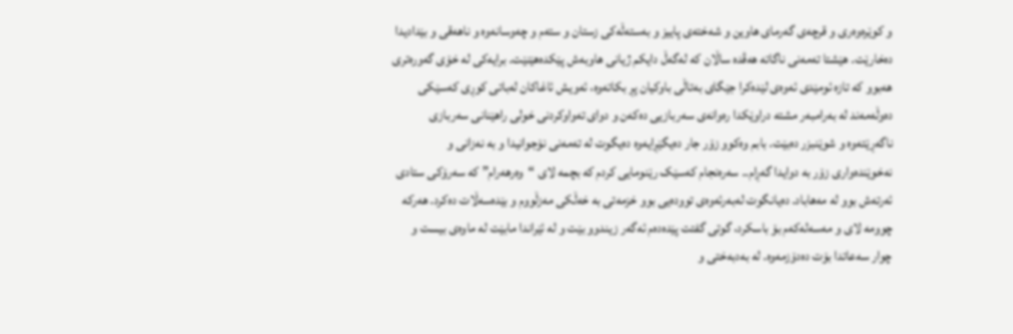و کوێرەوەری و قرچەی گەرمای هاوین و شەختەی پاییز و بەستەڵەکی زستان و ستەم و چەوسانەوە و ناهەقی و بێدادیدا دەخارێت. هێشتا تەمەنی ناگاتە هەڤدە ساڵان کە لەگەڵ دایکم ژیانی هاوبەش پێکدەهێنێت. برایەکی لە خۆی گەورەتری هەبوو کە تازە ئومێدی ئەوەی لێدەکرا جێگای بەتاڵی باوکیان پڕ بکاتەوە، ئەویش ئاغاکان لەباتی کوڕی کەسێکی دەوڵەمەند لە بەرامبەر مشتە دراوێکدا رەوانەی سەربازیی دەکەن و دوای تەواوکردنی خولی راهێنانی سەربازی ناگەڕێتەوە و شوێنبزر دەبێت. بابم وەکوو زۆر جار دەیگێڕایەوە دەیگوت لە تەمەنی نۆجوانیدا و بە نەزانی و نەخوێندەواری زۆر بە دوایدا گەڕام.. سەرەنجام کەسێک رێنومایی کردم کە بچمە لای “وەرهەرام” کە سەرۆکی ستادی ئەرتەش بوو لە مەهاباد. دەیانگوت لەبەرئەوەی توودەیی بوو خزمەتی بە خەڵکی مەزڵووم و بێدەسەڵات دەکرد. هەرکە چوومە لای و مەسەلەکەم بۆ باسکرد، گوتی گفتت پێدەدەم ئەگەر زیندوو بێت و لە ئێراندا مابێت لە ماوەی بیست و چوار سەعاتدا بۆت دەدۆزمەوە. لە بەدبەختی و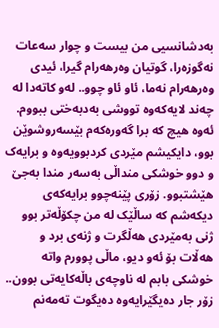بەدشانسیی من بیست و چوار سەعات نەگوزەرا، گوتیان وەرهەرام گیرا، ئیدی وەرهەرام نەما، ئاو ئاو چوو.. لەو کاتەدا لە چەند لایەکەوە تووشی بەدبەختی ببووم. ئەوە هیچ کە برا گەورەکەم بێسەروشوێن بوو، دایکیشم مێردی کردبوویەوە و برایەک و دوو خوشکی منداڵی بەسەر مندا بەجێ هێشتبوو. زۆری پێنەچوو برایەکەی دیکەشم کە ساڵێک لە من چکۆڵەتر بوو ژنی بەمێردی هەڵگرت و ژنەی برد و هەڵات بۆ ئەو دیو، ماڵی پوورم واتە خوشکی بابم لە ناوچەی باڵەکایەتی بوون..
زۆر جار دەیگێرایەوە دەیگوت تەمەنم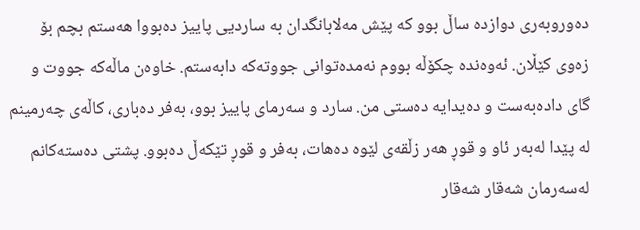دەوروبەری دوازدە ساڵ بوو کە پێش مەلابانگدان بە ساردیی پاییز دەبووا هەستم بچم بۆ زەوی کێڵان. ئەوەندە چکۆڵە بووم نەمدەتوانی جووتەکە دابەستم. خاوەن ماڵەکە جووت و گای دادەبەست و دەیدایە دەستی من. سارد و سەرمای پاییز بوو، بەفر دەباری، کاڵەی چەرمینم لە پێدا لەبەر ئاو و قوڕ هەر زڵقەی لێوە دەهات، بەفر و قوڕ تێکەڵ دەبوو. پشتی دەستەکانم لەسەرمان شەقار شەقار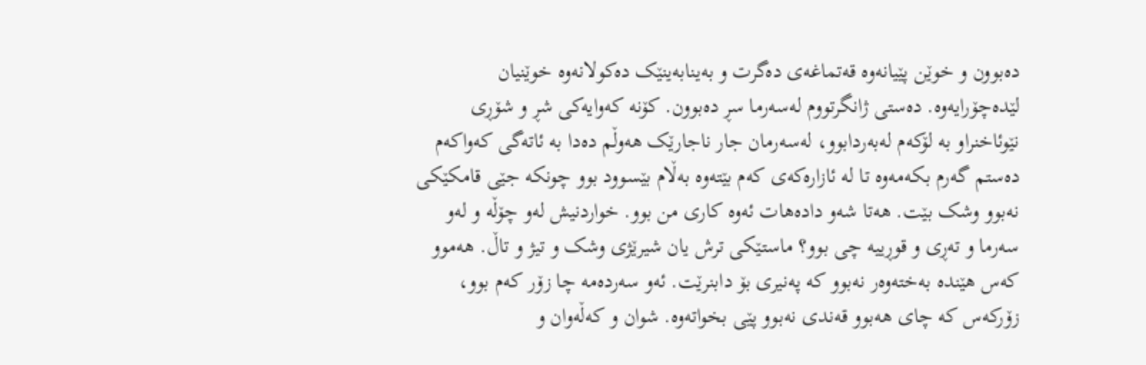دەبوون و خوێن پێیانەوە قەتماغەی دەگرت و بەینابەینێک دەکولانەوە خوێنیان لێدەچۆرایەوە. دەستی ژانگرتووم لەسەرما سڕ دەبوون. کۆنە کەوایەکی شڕ و شۆڕی نێوئاخنراو بە لۆکەم لەبەردابوو، لەسەرمان جار ناجارێک هەوڵم دەدا بە ئاتەگی کەواکەم دەستم گەرم بکەمەوە تا لە ئازارەکەی کەم بێتەوە بەڵام بێسوود بوو چونکە جێی قامکێکی نەبوو وشک بێت. هەتا شەو دادەهات ئەوە کاری من بوو. خواردنیش لەو چۆڵە و لەو سەرما و تەڕی و قوڕییە چی بوو؟ ماستێکی ترش یان شیرێژی وشک و تیژ و تاڵ. هەموو کەس هێندە بەختەوەر نەبوو کە پەنیری بۆ دابنرێت. ئەو سەردەمە چا زۆر کەم بوو، زۆرکەس کە چای هەبوو قەندی نەبوو پێی بخواتەوە. شوان و کەڵەوان و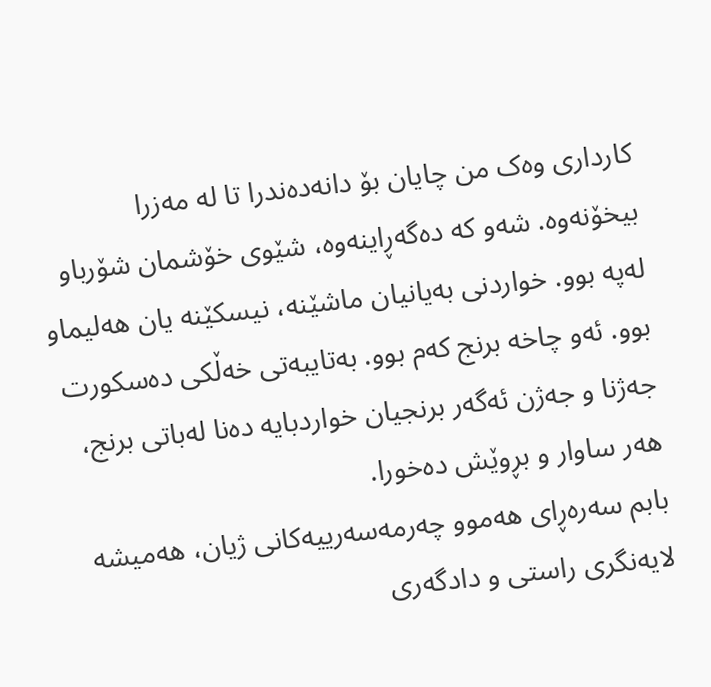کارداری وەک من چایان بۆ دانەدەندرا تا لە مەزرا بیخۆنەوە. شەو کە دەگەڕاینەوە، شێوی خۆشمان شۆرباو لەپە بوو. خواردنی بەیانیان ماشێنە، نیسکێنە یان هەلیماو بوو. ئەو چاخە برنج کەم بوو. بەتایبەتی خەڵکی دەسکورت جەژنا و جەژن ئەگەر برنجیان خواردبایە دەنا لەباتی برنج، هەر ساوار و بڕوێش دەخورا.
بابم سەرەڕای هەموو چەرمەسەرییەکانی ژیان، هەمیشە لایەنگری راستی و دادگەری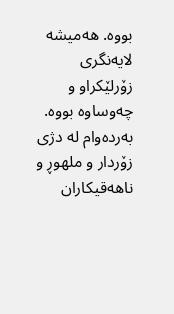بووە. هەمیشە لایەنگری زۆرلێکراو و چەوساوە بووە. بەردەوام لە دژی زۆردار و ملهوڕ و ناهەقیکاران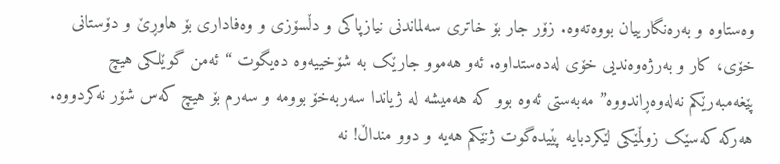وەستاوە و بەرەنگارییان بووەتەوە. زۆر جار بۆ خاتری سەلماندنی نیازپاکی و دڵسۆزی و وەفاداری بۆ هاوڕێ و دۆستانی خۆی، کار و بەرژەوەندیی خۆی لەدەستداوە. ئەو هەموو جارێک بە شۆخییەوە دەیگوت “ئەمن گوێلکی هیچ پێغەمبەرێکم نەلەوەڕاندووە” مەبەستی ئەوە بوو کە هەمیشە لە ژیاندا سەربەخۆ بوومە و سەرم بۆ هیچ کەس شۆر نەکردووە. هەرکە کەسێک زوڵمێکی لێکردبایە پێیدەگوت ژنێکم هەیە و دوو منداڵ! نە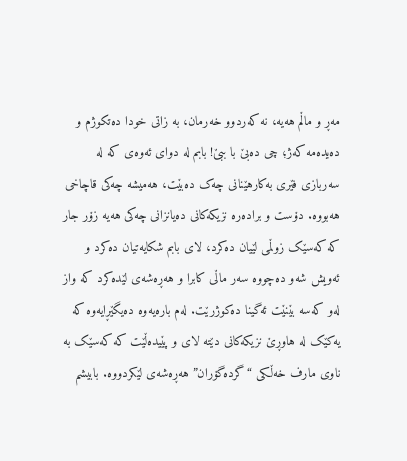مەڕ و ماڵم هەیە، نە کەردوو خەرمان، بە زاتی خودا دەتکوژم و دەیدەمە کەژ؛ چی دەبێ با ببێ! بابم لە دوای ئەوەی کە لە سەربازی فێری بەکارهێنانی چەک دەبێت، هەمیشە چەکی قاچاخی هەبووە. دۆست و برادەرە نزیکەکانی دەیانزانی چەکی هەیە زۆر جار کە کەسێک زوڵمی لێیان دەکرد، لای بابم شکایەتیان دەکرد و ئەویش شەو دەچووە سەر ماڵی کابرا و هەڕەشەی لێدەکرد کە واز لەو کەسە بێنێت ئەگینا دەکوژرێت. لەم بارەیەوە دەیگێڕایەوە کە یەکێک لە هاوڕێ نزیکەکانی دێتە لای و پێیدەڵێت کە کەسێک بە ناوی مارف خەڵکی “گردەگۆران” هەڕەشەی لێکردووە. بابیشم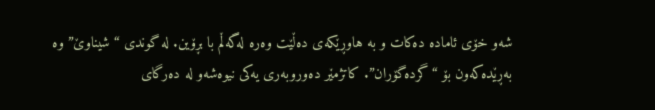شەو خۆی ئامادە دەکات و بە هاوڕێکەی دەڵێت وەرە لەگەڵم با بڕۆین. لە گوندی “شیناوێ”وە بەڕێدەکەون بۆ “گردەگۆران”. کاتژمێر دەوروبەری یەکی نیوەشەو لە دەرگای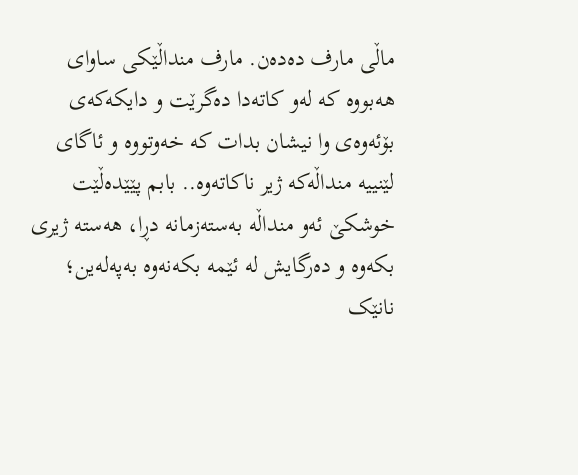ماڵی مارف دەدەن. مارف منداڵێکی ساوای هەبووە کە لەو کاتەدا دەگرێت و دایکەکەی بۆئەوەی وا نیشان بدات کە خەوتووە و ئاگای لێنییە منداڵەکە ژیر ناکاتەوە.. بابم پێێدەڵێت خوشکێ ئەو منداڵە بەستەزمانە دڕا، هەستە ژیری بکەوە و دەرگایش لە ئێمە بکەنەوە بەپەلەین؛ نانێک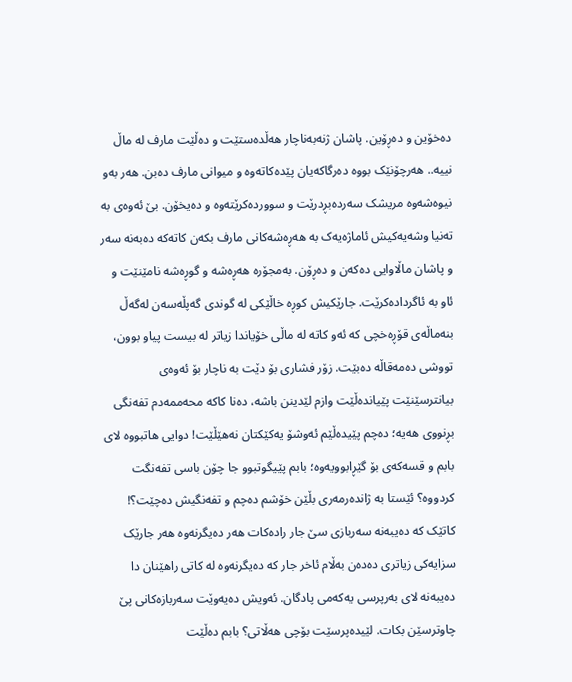دەخۆین و دەڕۆین. پاشان ژنەبەناچار هەڵدەستێت و دەڵێت مارف لە ماڵ نییە.. هەرچۆنێک بووە دەرگاکەیان پێدەکاتەوە و میوانی مارف دەبن. هەر بەو نیوەشەوە مریشک سەردەبڕدرێت و سووردەکرێتەوە و دەیخۆن. بێ ئەوەی بە تەنیا وشەیەکیش ئاماژەیەک بە هەڕەشەکانی مارف بکەن کاتەکە دەبەنە سەر و پاشان ماڵاوایی دەکەن و دەڕۆن. بەمجۆرە هەڕەشە و گوڕەشە نامێنێت و ئاو بە ئاگردادەکرێت. جارێکیش کوڕە خاڵێکی لە گوندی گەپڵەسەن لەگەڵ بنەماڵەی قۆڕەخچی کە ئەو کاتە لە ماڵی خۆیاندا زیاتر لە بیست پیاو بوون، تووشی دەمەقاڵە دەبێت. زۆر فشاری بۆ دێت بە ناچار بۆ ئەوەی بیانترسێنێت پێیاندەڵێت وازم لێدینن باشە، دەنا کاکە محەممەدم تفەنگی بڕنووی هەیە؛ دەچم پێیدەڵێم ئەوشۆ یەکێکتان نەهێڵێت! دوایی هاتبووە لای بابم و قسەکەی بۆ گێڕابوویەوە؛ بابم پێیگوتبوو جا چۆن باسی تفەنگت کردووە؟ ئێستا بە ژاندەرمەری بڵێن خۆشم دەچم و تفەنگیش دەچێت؟!
کاتێک کە دەیبەنە سەربازی سێ جار رادەکات هەر دەیگرنەوە هەر جارێک سزایەکی زیاتری دەدەن بەڵام ئاخر جار کە دەیگرنەوە لە کاتی راهێنان دا دەیبەنە لای بەرپرسی یەکەمی پادگان. ئەویش دەیەوێت سەربازەکانی پێ چاوترسێن بکات. لێیدەپرسێت بۆچی هەڵاتی؟ بابم دەڵێت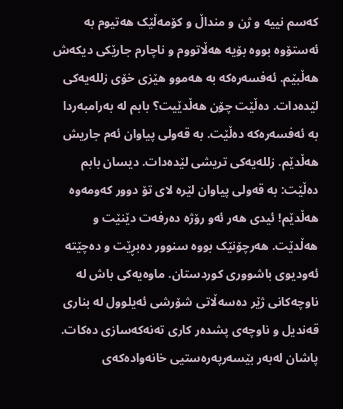کەسم نییە و ژن و منداڵ و کۆمەڵێک هەتیوم بە ئەستۆوە بووە بۆیە هەڵاتووم و ناچارم جارێکی دیکەش هەڵبێم. ئەفسەرەکە بە هەموو هێزی خۆی زللەیەکی لێدەدات. دەڵێت چۆن هەڵدێیت؟ بابم لە بەرامبەردا بە ئەفسەرەکە دەڵێت. بە قەولی پیاوان ئەم جاریش هەڵدێم. زللەیەکی تریشی لێدەدات. دیسان بابم دەڵێت: بە قەولی پیاوان لێرە لای تۆ دوور کەومەوە هەڵدێم! ئیدی هەر ئەو رۆژە دەرفەت دێنێت و هەڵدێت. هەرچۆنێک بووە سنوور دەبڕێت و دەچێتە ئەودیوی باشووری کوردستان. ماوەیەکی باش لە ناوچەکانی ژێر دەسەڵاتی شۆرشی ئەیلوول لە بناری قەندیل و ناوچەی پشدەر کاری تەنەکەسازی دەکات. پاشان لەبەر بێسەرپەرەستیی خانەوادەکەی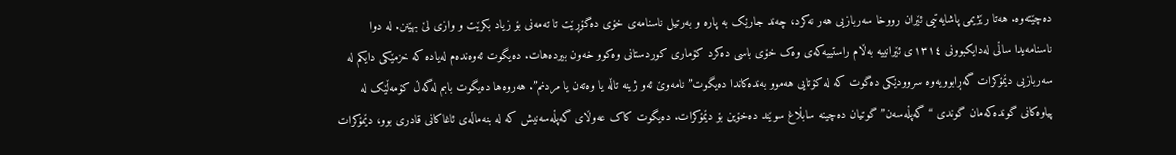دەچێتەوە. هەتا رێژیمی پاشایەتیی ئێران رووخا سەربازیی هەر نەکرد، چەند جارێک بە پارە و بەرتیل ناسنامەی خۆی دەگۆڕێت تا تەمەنی بۆ زیاد بکرێت و وازی لێ بهێنن. لە دوا ناسنامەیدا ساڵی لەدایکبوونی ١٣١٤ی ئێرانییە بەڵام راستییەکەی وەک خۆی باسی دەکرد کۆماری کوردستانی وەکوو خەون بیردەهات. دەیگوت ئەوەندەم لەیادە کە خزمێکی دایکم لە سەربازیی دێمۆکرات گەڕابوویەوە سروودێکی دەگوت کە لە کۆتایی هەموو بەندەکاندا دەیگوت” نامەوێ ئەو ژینە تاڵە یا وەتەن یا مردنم”. هەروەها دەیگوت بابم لەگەڵ کۆمەڵێک لە پیاوەکانی گوندەکەمان گوندی “گەپڵەسەن” گوتیان دەچینە سابڵاغ سوێند دەخۆین بۆ دێمۆکرات. دەیگوت کاک عەوڵای گەپڵەسەنیش کە لە بنەماڵەی ئاغاکانی قادری بوو، دێمۆکرات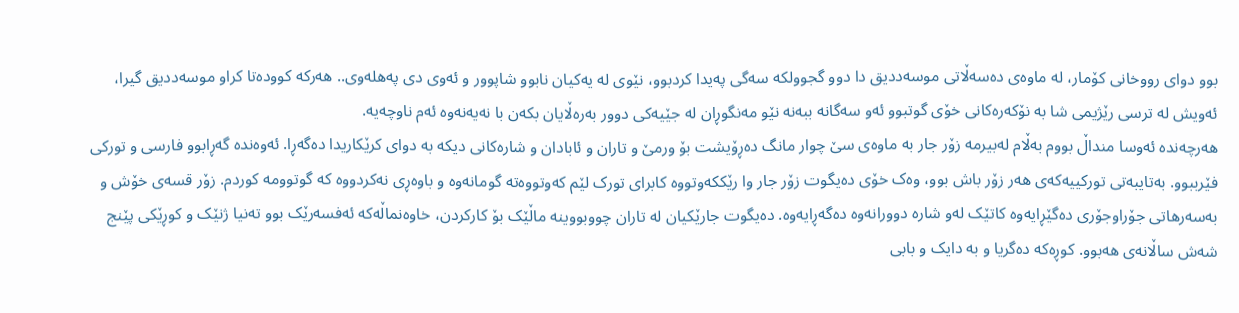بوو دوای رووخانی کۆمار، لە ماوەی دەسەڵاتی موسەددیق دا دوو گجوولکە سەگی پەیدا کردبوو، نێوی لە یەکیان نابوو شاپوور و ئەوی دی پەهلەوی.. هەرکە کوودەتا کراو موسەددیق گیرا، ئەویش لە ترسی رێژیمی شا بە نۆکەرەکانی خۆی گوتبوو ئەو سەگانە ببەنە نێو مەنگوڕان لە جێیەکی دوور بەرەڵایان بکەن با نەیەنەوە ئەم ناوچەیە.
هەرچەندە ئەوسا منداڵ بووم بەڵام لەبیرمە زۆر جار بە ماوەی سێ چوار مانگ دەڕۆیشت بۆ ورمێ و تاران و ئابادان و شارەکانی دیکە بە دوای کرێکاریدا دەگەڕا. ئەوەندە گەڕابوو فارسی و تورکی فێرببوو. بەتایبەتی تورکییەکەی هەر زۆر باش بوو، وەک خۆی دەیگوت زۆر جار وا رێککەوتووە کابرای تورک لێم کەوتووەتە گومانەوە و باوەڕی نەکردووە کە گوتوومە کوردم. زۆر قسەی خۆش و بەسەرهاتی جۆراوجۆری دەگێڕایەوە کاتێک لەو شارە دوورانەوە دەگەڕایەوە. دەیگوت جارێکیان لە تاران چووبووینە ماڵێک بۆ کارکردن، خاوەنماڵەکە ئەفسەرێک بوو تەنیا ژنێک و کوڕێکی پێنج شەش ساڵانەی هەبوو. کوڕەکە دەگریا و بە دایک و بابی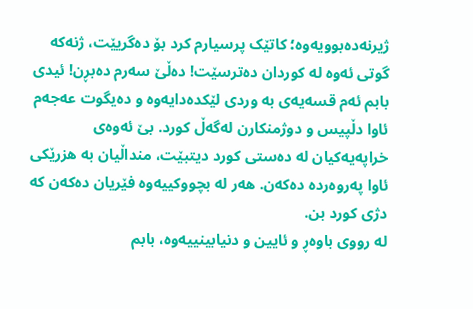ژیرنەدەبوویەوە؛ کاتێک پرسیارم کرد بۆ دەگریێت، ژنەکە گوتی ئەوە لە کوردان دەترسێت! دەڵێ سەرم دەبڕن! ئیدی بابم ئەم قسەیەی بە وردی لێکدەدایەوە و دەیگوت عەجەم ئاوا دڵپیس و دوژمنکارن لەگەڵ کورد. بێ ئەوەی خراپەیەکیان لە دەستی کورد دیتبێت، منداڵیان بە هزرێکی ئاوا پەروەردە دەکەن. هەر لە بچووکییەوە فێریان دەکەن کە دژی کورد بن.
لە رووی باوەڕ و ئایین و دنیابینییەوە، بابم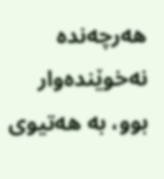هەرچەندە نەخوێندەوار بوو، بە هەتیوی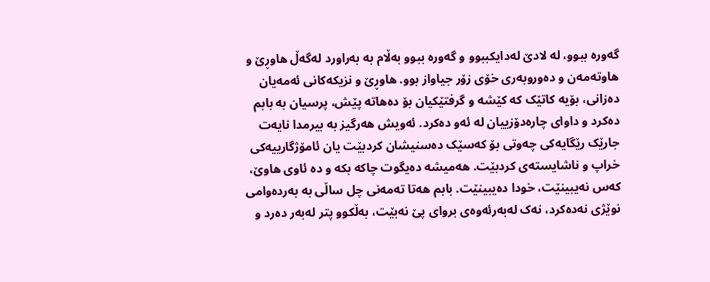گەورە ببوو، لە لادێ لەدایکببوو و گەورە ببوو بەڵام بە بەراورد لەگەڵ هاوڕێ و هاوتەمەن و دەوروبەری خۆی زۆر جیاواز بوو. هاوڕێ و نزیکەکانی ئەمەیان دەزانی، بۆیە کاتێک کە کێشە و گرفتێکیان بۆ دەهاتە پێش، پرسیان بە بابم دەکرد و داوای چارەدۆزییان لە ئەو دەکرد. ئەویش هەرگیز بە بیرمدا نایەت جارێک رێگایەکی چەوتی بۆ کەسێک دەسنیشان کردبێت یان ئامۆژگارییەکی خراپ و ناشایستەی کردبێت. هەمیشە دەیگوت چاکە بکە و دە ئاوی هاوێ، کەس نەیبینێت، خودا دەیبینێت. بابم هەتا تەمەنی چل ساڵی بە بەردەوامی نوێژی نەدەکرد، نەک لەبەرئەوەی بروای پێ نەبێت، بەڵکوو پتر لەبەر دەرد و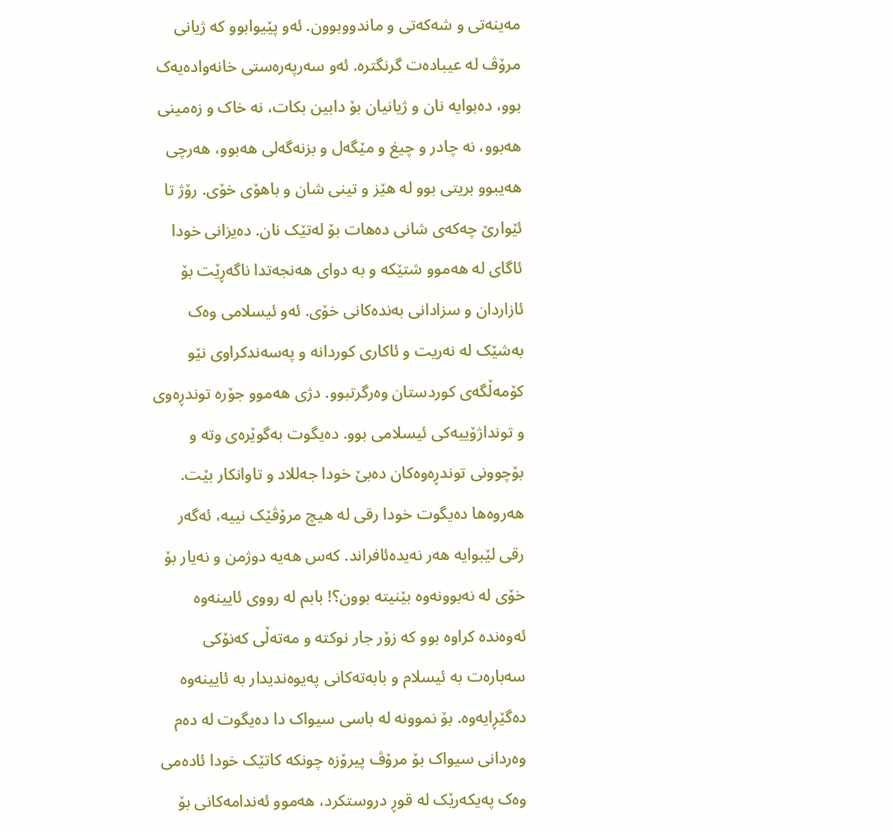مەینەتی و شەکەتی و ماندووبوون. ئەو پێیوابوو کە ژیانی مرۆڤ لە عیبادەت گرنگترە. ئەو سەرپەرەستی خانەوادەیەک بوو، دەبوایە نان و ژیانیان بۆ دابین بکات، نە خاک و زەمینی هەبوو، نە چادر و چیغ و مێگەل و بزنەگەلی هەبوو، هەرچی هەیبوو بریتی بوو لە هێز و تینی شان و باهۆی خۆی. رۆژ تا ئێوارێ چەکەی شانی دەهات بۆ لەتێک نان. دەیزانی خودا ئاگای لە هەموو شتێکە و بە دوای هەنجەتدا ناگەڕێت بۆ ئازاردان و سزادانی بەندەکانی خۆی. ئەو ئیسلامی وەک بەشێک لە نەریت و ئاکاری کوردانە و پەسەندکراوی نێو کۆمەڵگەی کوردستان وەرگرتبوو. دژی هەموو جۆرە توندڕەوی و تونداژۆییەکی ئیسلامی بوو. دەیگوت بەگوێرەی وتە و بۆچوونی توندڕەوەکان دەبێ خودا جەللاد و تاوانکار بێت. هەروەها دەیگوت خودا رقی لە هیچ مرۆڤێک نییە، ئەگەر رقی لێبوایە هەر نەیدەئافراند. کەس هەیە دوژمن و نەیار بۆ خۆی لە نەبوونەوە بێنیتە بوون؟! بابم لە رووی ئایینەوە ئەوەندە کراوە بوو کە زۆر جار نوکتە و مەتەڵی کەنۆکی سەبارەت بە ئیسلام و بابەتەکانی پەیوەندیدار بە ئایینەوە دەگێڕایەوە. بۆ نموونە لە باسی سیواک دا دەیگوت لە دەم وەردانی سیواک بۆ مرۆڤ پیرۆزە چونکە کاتێک خودا ئادەمی وەک پەیکەرێک لە قوڕ دروستکرد، هەموو ئەندامەکانی بۆ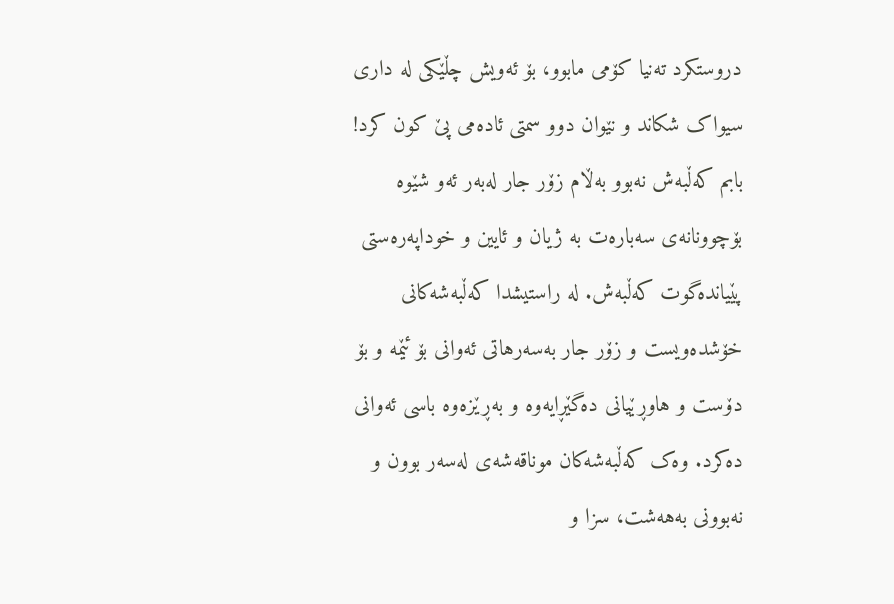دروستکرد تەنیا کۆمی مابوو، بۆ ئەویش چڵێکی لە داری سیواک شکاند و نێوان دوو سمتی ئادەمی پێ کون کرد! بابم کەڵبەش نەبوو بەڵام زۆر جار لەبەر ئەو شێوە بۆچوونانەی سەبارەت بە ژیان و ئایین و خوداپەرەستی پێیاندەگوت کەڵبەش. لە راستیشدا کەڵبەشەکانی خۆشدەویست و زۆر جار بەسەرهاتی ئەوانی بۆ ئێمە و بۆ دۆست و هاوڕێیانی دەگێڕایەوە و بەڕێزەوە باسی ئەوانی دەکرد. وەک کەڵبەشەکان موناقەشەی لەسەر بوون و نەبوونی بەهەشت، سزا و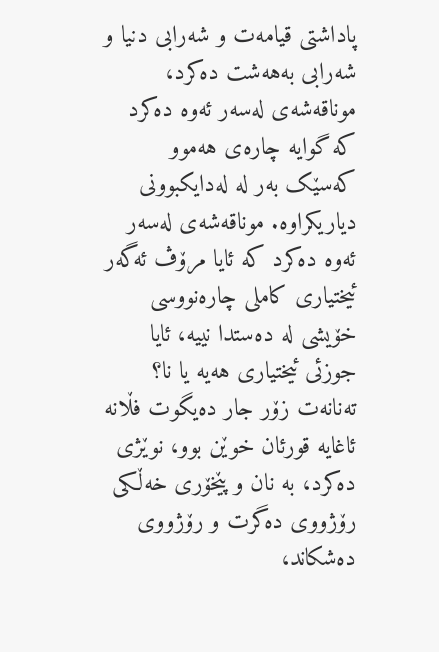پاداشتی قیامەت و شەرابی دنیا و شەرابی بەهەشت دەکرد، موناقەشەی لەسەر ئەوە دەکرد کە گوایە چارەی هەموو کەسێک بەر لە لەدایکبوونی دیاریکراوە. موناقەشەی لەسەر ئەوە دەکرد کە ئایا مرۆڤ ئەگەر ئیختیاری کاملی چارەنووسی خۆیشی لە دەستدا نییە، ئایا جوزئی ئیختیاری هەیە یا نا؟ تەنانەت زۆر جار دەیگوت فڵانە ئاغایە قورئان خوێن بوو، نوێژی دەکرد، بە نان و پێخۆری خەڵکی رۆژووی دەگرت و رۆژووی دەشکاند،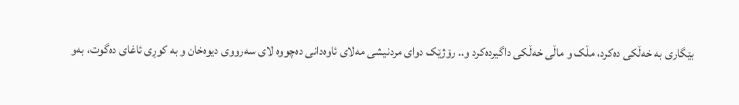بێگاری بە خەڵکی دەکرد، مڵک و ماڵی خەڵکی داگیردەکرد و.. رۆژێک دوای مردنیشی مەلای ئاوەدانی دەچووە لای سەرووی دیوەخان و بە کوڕی ئاغای دەگوت، بەو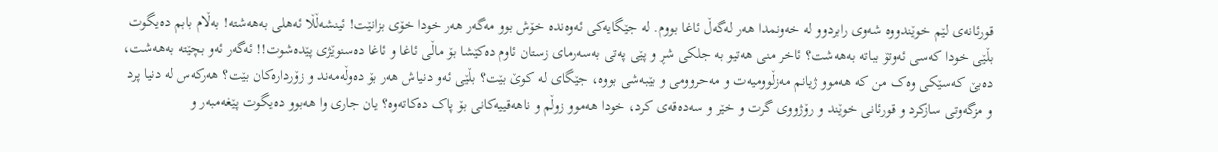قورئانەی لێم خوێندووە شەوی رابردوو لە خەونمدا هەر لەگەڵ ئاغا بووم. لە جێگایەکی ئەوەندە خۆش بوو مەگەر هەر خودا خۆی بزانێت! ئینشەڵڵا ئەهلی بەهەشتە! بەڵام بابم دەیگوت بڵێی خودا کەسی ئەوتۆ بباتە بەهەشت؟ ئاخر منی هەتیو بە جلکی شڕ و پێی پەتی بەسەرمای زستان ئاوم دەکێشا بۆ ماڵی ئاغا و ئاغا دەسنوێژی پێدەشوت!! ئەگەر ئەو بچێتە بەهەشت، دەبێ کەسێکی وەک من کە هەموو ژیانم مەزڵوومیەت و مەحروومی و بێبەشی بووە، جێگای لە کوێ بێت؟ بڵێی ئەو دنیاش هەر بۆ دەوڵەمەند و زۆردارەکان بێت؟ هەرکەس لە دنیا پرد و مزگەوتی سازکرد و قورئانی خوێند و رۆژووی گرت و خێر و سەدەقەی کرد، خودا هەموو زوڵم و ناهەقییەکانی بۆ پاک دەکاتەوە؟ یان جاری وا هەبوو دەیگوت پێغەمبەر و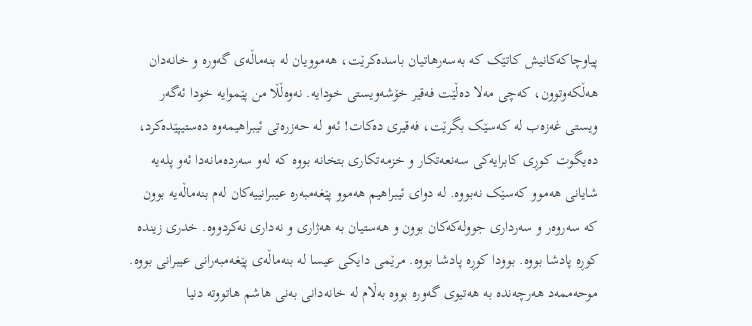پیاوچاکەکانیش کاتێک کە بەسەرهاتیان باسدەکرێت، هەموویان لە بنەماڵەی گەورە و خانەدان هەڵکەوتوون، کەچی مەلا دەڵێت فەقیر خۆشەویستی خودایە. نەوەڵڵا من پێموایە خودا ئەگەر ویستی غەزەب لە کەسێک بگرێت، فەقیری دەکات! ئەو لە حەزرەتی ئیبراهیمەوە دەستیپێدەکرد، دەیگوت کوڕی کابرایەکی سەنعەتکار و خزمەتکاری بتخانە بووە کە لەو سەردەمانەدا ئەو پلەیە شایانی هەموو کەسێک نەبووە. لە دوای ئیبراهیم هەموو پێغەمبەرە عیبرانییەکان لەم بنەماڵەیە بوون کە سەروەر و سەرداری جوولەکەکان بوون و هەستیان بە هەژاری و نەداری نەکردووە. خدری زیندە کوڕە پادشا بووە. بوودا کوڕە پادشا بووە. مرێمی دایکی عیسا لە بنەماڵەی پێغەمبەرانی عیبرانی بووە. موحەممەد هەرچەندە بە هەتیوی گەورە بووە بەڵام لە خانەدانی بەنی هاشم هاتووتە دنیا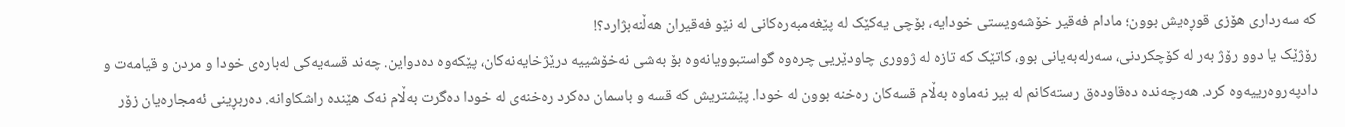کە سەرداری هۆزی قوڕەیش بوون؛ مادام فەقیر خۆشەویستی خودایە، بۆچی یەکێک لە پێغەمبەرەکانی لە نێو فەقیران هەڵنەبژارد؟!
رۆژێک یا دوو رۆژ بەر لە کۆچکردنی، سەرلەبەیانی بوو، کاتێک کە تازە لە ژووری چاودێریی چرەوە گواستبوویانەوە بۆ بەشی نەخۆشییە درێژخایەنەکان، پێکەوە دەدواین. چەند قسەیەکی لەبارەی خودا و مردن و قیامەت و دادپەروەرییەوە کرد. هەرچەندە دەقاودەق رستەکانم لە بیر نەماوە بەڵام قسەکان رەخنە بوون لە خودا. پێشتریش کە قسە و باسمان دەکرد رەخنەی لە خودا دەگرت بەڵام نەک هێندە راشکاوانە. دەربڕینی ئەمجارەیان زۆر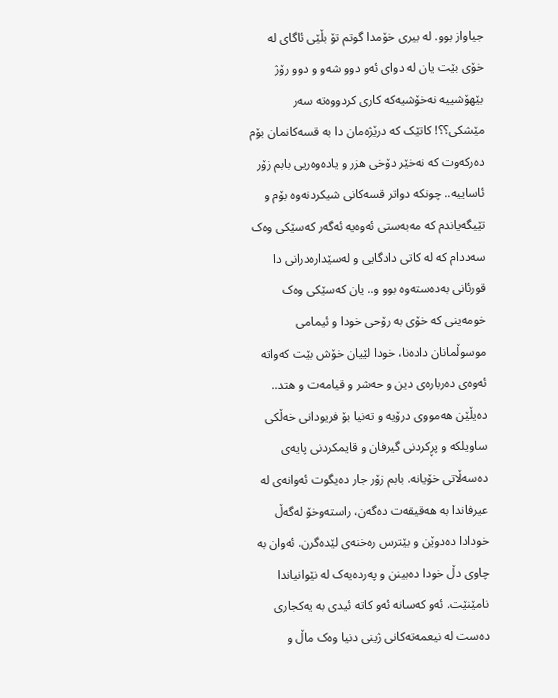جیاواز بوو. لە بیری خۆمدا گوتم تۆ بڵێی ئاگای لە خۆی بێت یان لە دوای ئەو دوو شەو و دوو رۆژ بێهۆشییە نەخۆشیەکە کاری کردووەتە سەر مێشکی؟؟! کاتێک کە درێژەمان دا بە قسەکانمان بۆم دەرکەوت کە نەخێر دۆخی هزر و یادەوەریی بابم زۆر ئاساییە.. چونکە دواتر قسەکانی شیکردنەوە بۆم و تێیگەیاندم کە مەبەستی ئەوەیە ئەگەر کەسێکی وەک سەددام کە لە کاتی دادگایی و لەسێدارەدرانی دا قورئانی بەدەستەوە بوو و.. یان کەسێکی وەک خومەینی کە خۆی بە رۆحی خودا و ئیمامی موسوڵمانان دادەنا، خودا لێیان خۆش بێت کەواتە ئەوەی دەربارەی دین و حەشر و قیامەت و هتد.. دەیڵێن هەمووی درۆیە و تەنیا بۆ فریودانی خەڵکی ساویلکە و پڕکردنی گیرفان و قایمکردنی پایەی دەسەڵاتی خۆیانە. بابم زۆر جار دەیگوت ئەوانەی لە عیرفاندا بە هەقیقەت دەگەن، راستەوخۆ لەگەڵ خودادا دەدوێن و بێترس رەخنەی لێدەگرن. ئەوان بە چاوی دڵ خودا دەبینن و پەردەیەک لە نێوانیاندا نامێنێت. ئەو کەسانە ئەو کاتە ئیدی بە یەکجاری دەست لە نیعمەتەکانی ژینی دنیا وەک ماڵ و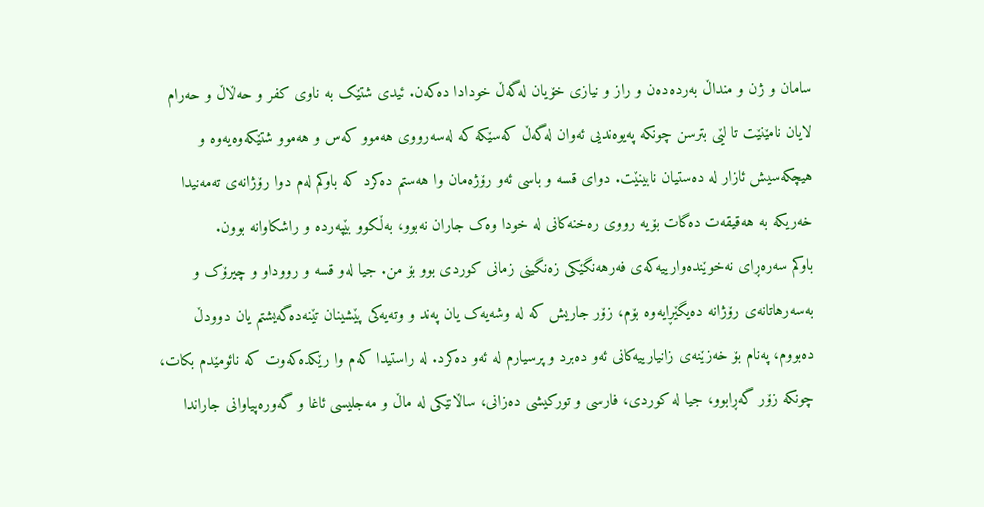سامان و ژن و منداڵ بەردەدەن و راز و نیازی خۆیان لەگەڵ خودادا دەکەن. ئیدی شتێک بە ناوی کفر و حەڵاڵ و حەرام لایان نامێنێت تا لێی بترسن چونکە پەیوەندیی ئەوان لەگەڵ کەسێکە کە لەسەرووی هەموو کەس و هەموو شتێکەوەیەوە و هیچکەسیش ئازار لە دەستیان نابینێت. دوای قسە و باسی ئەو رۆژەمان وا هەستم دەکرد کە باوکم لەم دوا رۆژانەی تەمەنیدا خەریکە بە هەقیقەت دەگات بۆیە رووی رەخنەکانی لە خودا وەک جاران نەبوو، بەڵکوو بێپەردە و راشکاوانە بوون.
باوکم سەرەڕای نەخوێندەوارییەکەی فەرهەنگێکی زەنگینی زمانی کوردی بوو بۆ من. جیا لەو قسە و رووداو و چیرۆک و بەسەرهاتانەی رۆژانە دەیگێڕایەوە بۆم، زۆر جاریش کە لە وشەیەک یان پەند و وتەیەکی پێشینان تێنەدەگەیشتم یان دوودڵ دەبووم، پەنام بۆ خەزێنەی زانیارییەکانی ئەو دەبرد و پرسیارم لە ئەو دەکرد. لە راستیدا کەم وا رێکدەکەوت کە نائومێدم بکات، چونکە زۆر گەڕابوو، جیا لە کوردی، فارسی و تورکیشی دەزانی، ساڵانێکی لە ماڵ و مەجلیسی ئاغا و گەورەپیاوانی جاراندا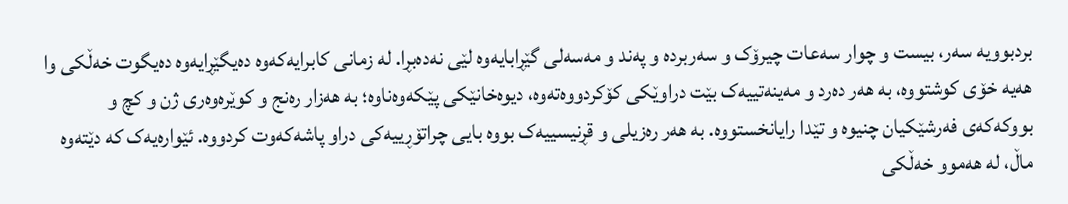بردبوویە سەر، بیست و چوار سەعات چیرۆک و سەربردە و پەند و مەسەلی گێڕابایەوە لێی نەدەبڕا. لە زمانی کابرایەکەوە دەیگێڕایەوە دەیگوت خەڵکی وا هەیە خۆی کوشتووە، بە هەر دەرد و مەینەتییەک بێت دراوێکی کۆکردووەتەوە، دیوەخانێکی پێکەوەناوە؛ بە هەزار رەنج و کوێرەوەری ژن و کچ و بووکەکەی فەرشێکیان چنیوە و تێدا رایانخستووە. بە هەر رەزیلی و قڕنیسییەک بووە بایی چراتۆڕییەکی دراو پاشەکەوت کردووە. ئێوارەیەک کە دێتەوە ماڵ، لە هەموو خەڵکی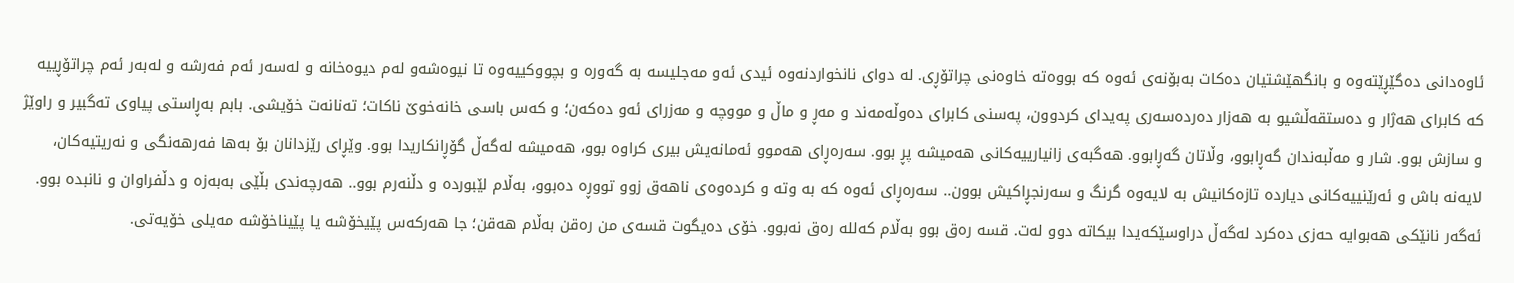ئاوەدانی دەگێڕێتەوە و بانگهێشتیان دەکات بەبۆنەی ئەوە کە بووەتە خاوەنی چراتۆڕی. لە دوای نانخواردنەوە ئیدی ئەو مەجلیسە بە گەورە و بچووکییەوە تا نیوەشەو لەم دیوەخانە و لەسەر ئەم فەرشە و لەبەر ئەم چراتۆڕییە کە کابرای هەژار و دەستقەڵشیو بە هەزار دەردەسەری پەیدای کردوون، پەسنی کابرای دەوڵەمەند و مەڕ و ماڵ و مووچە و مەزرای ئەو دەکەن؛ و کەس باسی خانەخوێ ناکات؛ تەنانەت خۆیشی. بابم بەڕاستی پیاوی تەگبیر و راوێژ و سازش بوو. شار و مەڵبەندان گەڕابوو، وڵاتان گەڕابوو. هەگبەی زانیارییەکانی هەمیشە پڕ بوو. سەرەڕای هەموو ئەمانەیش بیری کراوە بوو، هەمیشە لەگەڵ گۆڕانکاریدا بوو. وێڕای رێزدانان بۆ بەها فەرهەنگی و نەریتیەکان، لایەنە باش و ئەرێنییەکانی دیاردە تازەکانیش بە لایەوە گرنگ و سەرنجڕاکیش بوون.. سەرەڕای ئەوە کە بە وتە و کردەوەی ناهەق زوو تووڕە دەبوو، بەڵام لێبوردە و دڵنەرم بوو.. هەرچەندی بڵێی بەبەزە و دڵفراوان و نانبدە بوو. ئەگەر نانێکی هەبوایە حەزی دەکرد لەگەڵ دراوسێکەیدا بیکاتە دوو لەت. قسە رەق بوو بەڵام کەللە رەق نەبوو. خۆی دەیگوت قسەی من رەقن بەڵام هەقن؛ جا هەرکەس پێیخۆشە یا پێیناخۆشە مەیلی خۆیەتی.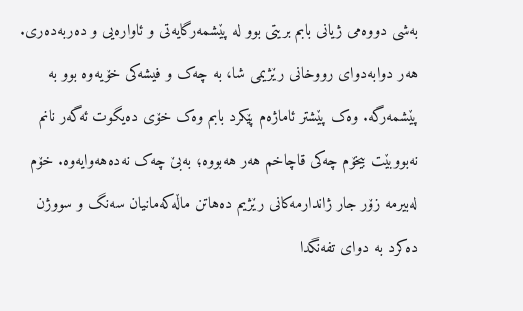بەشی دووەمی ژیانی بابم بریتی بوو لە پێشمەرگایەتی و ئاوارەیی و دەربەدەری. هەر دوابەدوای رووخانی رێژیمی شا، بە چەک و فیشەکی خۆیەوە بوو بە پێشمەرگە. وەک پێشتر ئاماژەم پێکرد بابم وەک خۆی دەیگوت ئەگەر نانم نەبووبێت بیخۆم چەکی قاچاخم هەر هەبووە؛ بەبێ چەک نەدەهەوایەوە. خۆم لەبیرمە زۆر جار ژاندارمەکانی رێژیم دەهاتن ماڵەکەمانیان سەنگ و سووژن دەکرد بە دوای تفەنگدا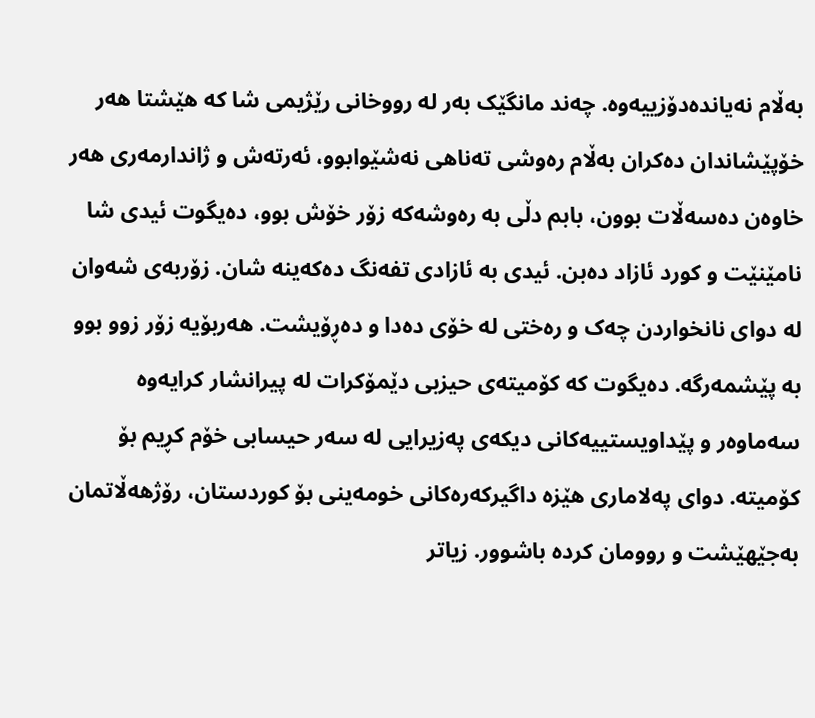بەڵام نەیاندەدۆزییەوە. چەند مانگێک بەر لە رووخانی رێژیمی شا کە هێشتا هەر خۆپێشاندان دەکران بەڵام رەوشی تەناهی نەشێوابوو، ئەرتەش و ژاندارمەری هەر خاوەن دەسەڵات بوون، بابم دڵی بە رەوشەکە زۆر خۆش بوو، دەیگوت ئیدی شا نامێنێت و کورد ئازاد دەبن. ئیدی بە ئازادی تفەنگ دەکەینە شان. زۆربەی شەوان لە دوای نانخواردن چەک و رەختی لە خۆی دەدا و دەڕۆیشت. هەربۆیە زۆر زوو بوو بە پێشمەرگە. دەیگوت کە کۆمیتەی حیزبی دێمۆکرات لە پیرانشار کرایەوە سەماوەر و پێداویستییەکانی دیکەی پەزیرایی لە سەر حیسابی خۆم کڕیم بۆ کۆمیتە. دوای پەلاماری هێزە داگیرکەرەکانی خومەینی بۆ کوردستان، رۆژهەڵاتمان بەجێهێشت و روومان کردە باشوور. زیاتر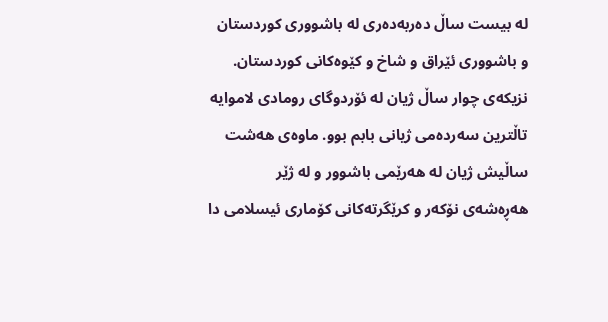لە بیست ساڵ دەربەدەری لە باشووری کوردستان و باشووری ئێراق و شاخ و کێوەکانی کوردستان. نزیکەی چوار ساڵ ژیان لە ئۆردوگای رومادی لاموایە تاڵترین سەردەمی ژیانی بابم بوو. ماوەی هەشت ساڵیش ژیان لە هەرێمی باشوور و لە ژێر هەڕەشەی نۆکەر و کرێگرتەکانی کۆماری ئیسلامی دا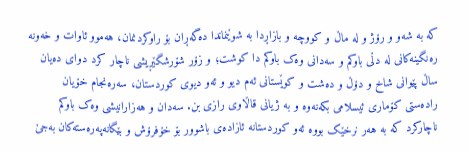کە بە شەو و رۆژ و لە ماڵ و کووچە و بازاڕدا بە شوێنماندا دەگەڕان بۆ راوکردنمان، هەموو ئاوات و خەونە رەنگینەکانی لە دڵی باوکم و سەدانی وەک باوکم دا کوشت؛ و زۆر شۆرشگێڕیشی ناچار کرد دوای دەیان ساڵ پێوانی شاخ و دۆڵ و دەشت و کوێستانی ئەم دیو و ئەو دیوی کوردستان، سەرەنجام خۆیان رادەستی کۆماری ئیسلامی بکەنەوە و بە ژیانی قاڵاوی رازی بن. سەدان و هەزارانیشی وەک باوکم ناچارکرد کە بە هەر نرخێک بووە ئەو کوردستانە ئازادەی باشوور بۆ خۆفرۆش و بێگانەپەرەستەکان بەجێ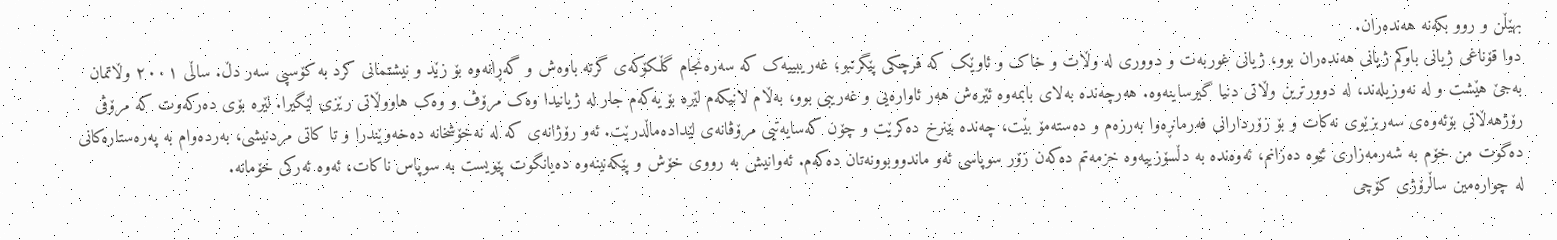بهێڵن و روو بکەنە هەندەران.
دوا قۆناغی ژیانی باوکم ژیانی هەندەران بوو، ژیانی غوربەت و دووری لە وڵات و خاک و ئاوێک کە فرچکی پێگرتبو؛ غەریبییەک کە سەرەنجام گڵکۆکەی گرتە باوەش و گەڕانەوە بۆ زێد و نیشتمانی کرد بە کۆسپی سەر دڵ. ساڵی ٢٠٠١ وڵاتمان بەجێ هێشت و لە نەوزیلەند، لە دوورترین وڵاتی دنیا گیرساینەوە. هەرچەندە بەلای بابمەوە ئێرەش هەر ئاوارەیی و غەریبی بوو، بەڵام لانیکەم لێرە بۆ یەکەم جار لە ژیانیدا وەک مرۆڤ و وەک هاووڵاتی رێزی لێگیرا. لێرە بۆی دەرکەوت کە مرۆڤی رۆژهەڵاتی بۆئەوەی سەربزێوی نەکات و بۆ زۆردارانی فەرمانڕەوا بەرزەم و دەستەمۆ بێت، چەندە بێنرخ دەکرێت و چۆن کەسایەتیی مرۆڤانەی لێدادەماڵدرێت. ئەو رۆژانەی کە لە نەخۆشخانە دەخەوێندرا و تا کاتی مردنیشی، بەردەوام بە پەرەستارەکانی دەگوت من خۆم بە شەرمەزاری ئێوە دەزانم، ئەوەندە بە دڵسۆزییەوە خزمەتم دەکەن زۆر سوپاسی ئەو ماندووبوونەتان دەکەم. ئەوانیش بە رووی خۆش و پێکەنینەوە دەیانگوت پێویست بە سوپاس ناکات، ئەوە ئەرکی خۆمانە.
لە چوارەمین ساڵرۆژی کۆچی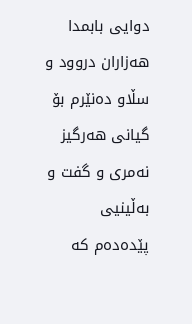دوایی بابمدا هەزاران دروود و سڵاو دەنێرم بۆ گیانی هەرگیز نەمری و گفت و بەڵینیی پێدەدەم کە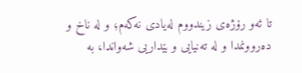تا ئەو رۆژەی زیندووم لەیادی نەکەم؛ و لە ناخ و دەروونمدا و لە تەنیایی و بێداریی شەواندا، بە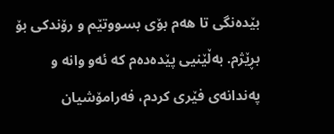بێدەنگی تا هەم بۆی بسووتێم و رۆندکی بۆ بڕێژم. بەڵێنیی پێدەدەم کە ئەو وانە و پەندانەی فێری کردم، فەرامۆشیان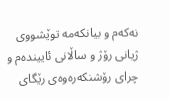نەکەم و بیانکەمە توێشووی ژیانی رۆژ و ساڵانی ئاییندەم و چرای رۆشنکەرەوەی رێگای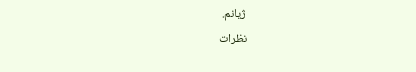ژیانم.
نظرات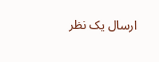ارسال یک نظر